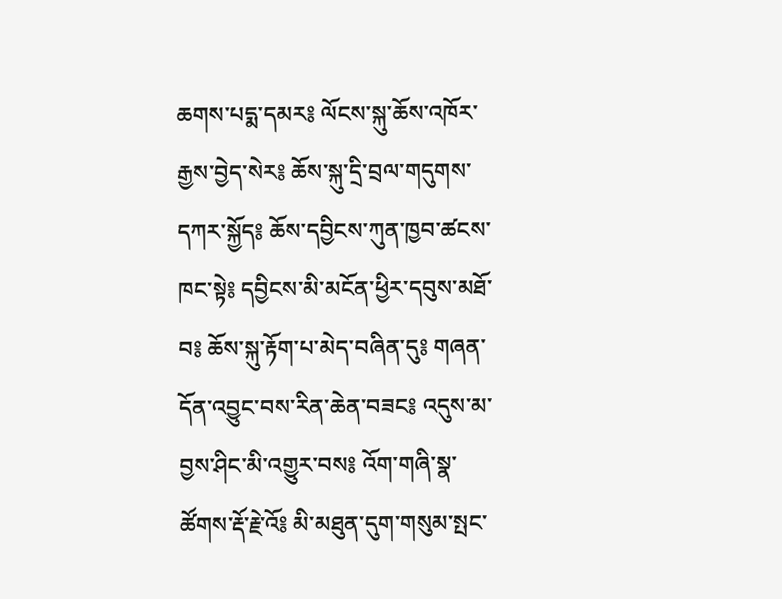ཆགས་པདྨ་དམར༔ ལོངས་སྐུ་ཆོས་འཁོར་རྒྱས་བྱེད་སེར༔ ཆོས་སྐུ་དྲི་བྲལ་གདུགས་དཀར་སྐྱོད༔ ཆོས་དབྱིངས་ཀུན་ཁྱབ་ཚངས་ཁང་སྟེ༔ དབྱིངས་མི་མངོན་ཕྱིར་དབུས་མཐོ་བ༔ ཆོས་སྐུ་རྟོག་པ་མེད་བཞིན་དུ༔ གཞན་དོན་འབྱུང་བས་རིན་ཆེན་བཟང༔ འདུས་མ་བྱས་ཤིང་མི་འགྱུར་བས༔ འོག་གཞི་སྣ་ཚོགས་རྡོ་རྗེ་འོ༔ མི་མཐུན་དུག་གསུམ་སྤང་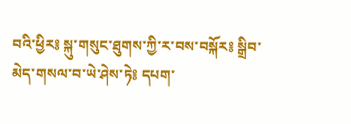བའི་ཕྱིར༔ སྐུ་གསུང་ཐུགས་ཀྱི་ར་བས་བསྐོར༔ སྒྲིབ་མེད་གསལ་བ་ཡེ་ཤེས་ཏེ༔ དཔག་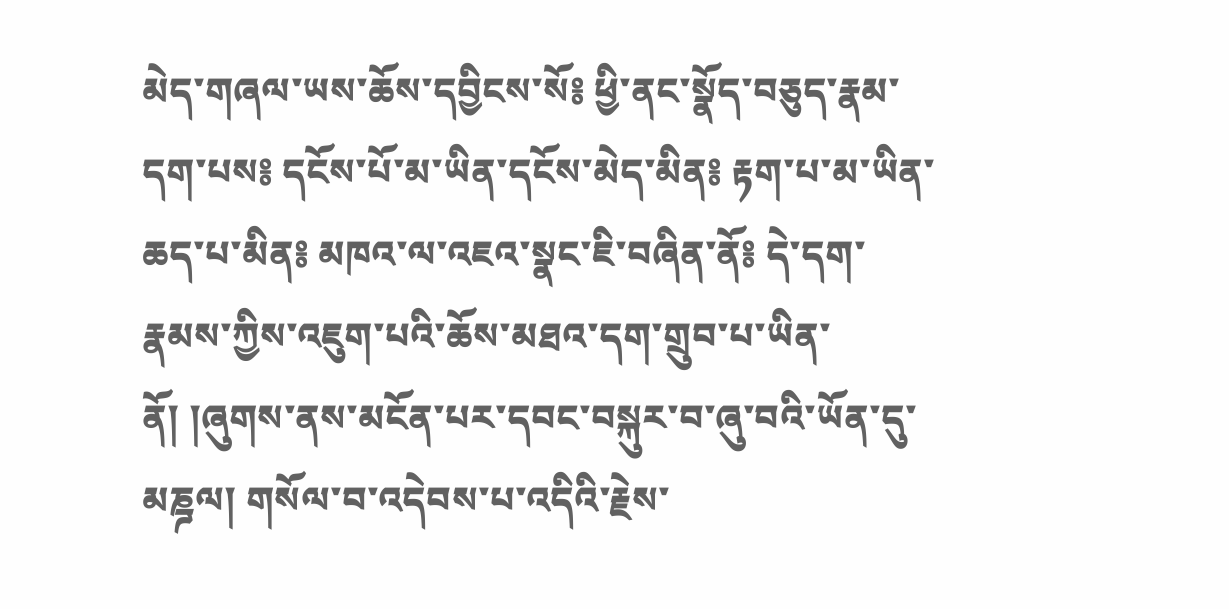མེད་གཞལ་ཡས་ཆོས་དབྱིངས་སོ༔ ཕྱི་ནང་སྣོད་བཅུད་རྣམ་དག་པས༔ དངོས་པོ་མ་ཡིན་དངོས་མེད་མིན༔ རྟག་པ་མ་ཡིན་ཆད་པ་མིན༔ མཁའ་ལ་འཇའ་སྣང་ཇི་བཞིན་ནོ༔ དེ་དག་རྣམས་ཀྱིས་འཇུག་པའི་ཆོས་མཐའ་དག་གྲུབ་པ་ཡིན་ནོ། །ཞུགས་ནས་མངོན་པར་དབང་བསྐུར་བ་ཞུ་བའི་ཡོན་དུ་མཎྜལ། གསོལ་བ་འདེབས་པ་འདིའི་རྗེས་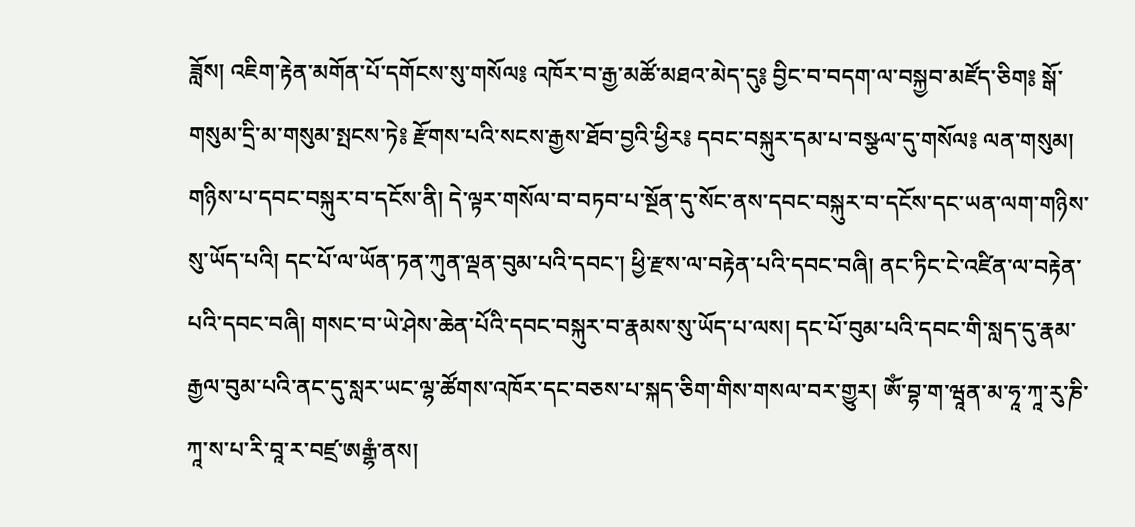ཟློས། འཇིག་རྟེན་མགོན་པོ་དགོངས་སུ་གསོལ༔ འཁོར་བ་རྒྱ་མཚོ་མཐའ་མེད་དུ༔ བྱིང་བ་བདག་ལ་བསྐྱབ་མཛོད་ཅིག༔ སྒོ་གསུམ་དྲི་མ་གསུམ་སྤངས་ཏེ༔ རྫོགས་པའི་སངས་རྒྱས་ཐོབ་བྱའི་ཕྱིར༔ དབང་བསྐུར་དམ་པ་བསྩལ་དུ་གསོལ༔ ལན་གསུམ། གཉིས་པ་དབང་བསྐུར་བ་དངོས་ནི། དེ་ལྟར་གསོལ་བ་བཏབ་པ་སྔོན་དུ་སོང་ནས་དབང་བསྐུར་བ་དངོས་དང་ཡན་ལག་གཉིས་སུ་ཡོད་པའི། དང་པོ་ལ་ཡོན་ཏན་ཀུན་ལྡན་བུམ་པའི་དབང་། ཕྱི་རྫས་ལ་བརྟེན་པའི་དབང་བཞི། ནང་ཏིང་ངེ་འཛིན་ལ་བརྟེན་པའི་དབང་བཞི། གསང་བ་ཡེ་ཤེས་ཆེན་པོའི་དབང་བསྐུར་བ་རྣམས་སུ་ཡོད་པ་ལས། དང་པོ་བུམ་པའི་དབང་གི་སླད་དུ་རྣམ་རྒྱལ་བུམ་པའི་ནང་དུ་སླར་ཡང་ལྷ་ཚོགས་འཁོར་དང་བཅས་པ་སྐད་ཅིག་གིས་གསལ་བར་གྱུར། ཨོཾ་བྷ་ག་ཝཱན་མ་ཧཱ་ཀཱ་རུ་ཎི་ཀཱ་ས་པ་རི་བཱ་ར་བཛྲ་ཨརྒྷཾ་ནས།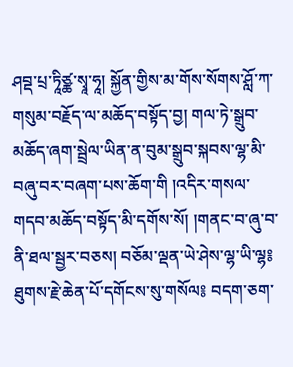ཤབྡ་པྲ་ཏཱིཙྪ་སྭཱ་ཧཱ། སྐྱོན་གྱིས་མ་གོས་སོགས་ཤློ་ཀ་གསུམ་བརྗོད་ལ་མཆོད་བསྟོད་བྱ། གལ་ཏེ་སྒྲུབ་མཆོད་ཞག་སྦྲེལ་ཡིན་ན་བུམ་སྒྲུབ་སྐབས་ལྷ་མི་བཞུ་བར་བཞག་པས་ཆོག་གི །འདིར་གསལ་གདབ་མཆོད་བསྟོད་མི་དགོས་སོ། །གནང་བ་ཞུ་བ་ནི་ཐལ་སྦྱར་བཅས། བཅོམ་ལྡན་ཡེ་ཤེས་ལྷ་ཡི་ལྷ༔ ཐུགས་རྗེ་ཆེན་པོ་དགོངས་སུ་གསོལ༔ བདག་ཅག་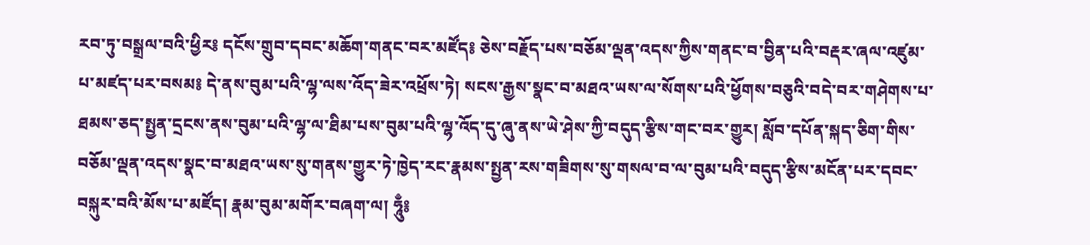རབ་ཏུ་བསྒྲལ་བའི་ཕྱིར༔ དངོས་གྲུབ་དབང་མཆོག་གནང་བར་མཛོད༔ ཅེས་བརྗོད་པས་བཅོམ་ལྡན་འདས་ཀྱིས་གནང་བ་བྱིན་པའི་བརྡར་ཞལ་འཛུམ་པ་མཛད་པར་བསམ༔ དེ་ནས་བུམ་པའི་ལྷ་ལས་འོད་ཟེར་འཕྲོས་ཏེ། སངས་རྒྱས་སྣང་བ་མཐའ་ཡས་ལ་སོགས་པའི་ཕྱོགས་བཅུའི་བདེ་བར་གཤེགས་པ་ཐམས་ཅད་སྤྱན་དྲངས་ནས་བུམ་པའི་ལྷ་ལ་ཐིམ་པས་བུམ་པའི་ལྷ་འོད་དུ་ཞུ་ནས་ཡེ་ཤེས་ཀྱི་བདུད་རྩིས་གང་བར་གྱུར། སློབ་དཔོན་སྐད་ཅིག་གིས་བཅོམ་ལྡན་འདས་སྣང་བ་མཐའ་ཡས་སུ་གནས་གྱུར་ཏེ་ཁྱེད་རང་རྣམས་སྤྱན་རས་གཟིགས་སུ་གསལ་བ་ལ་བུམ་པའི་བདུད་རྩིས་མངོན་པར་དབང་བསྐུར་བའི་མོས་པ་མཛོད། རྣམ་བུམ་མགོར་བཞག་ལ། ཧཱུྃ༔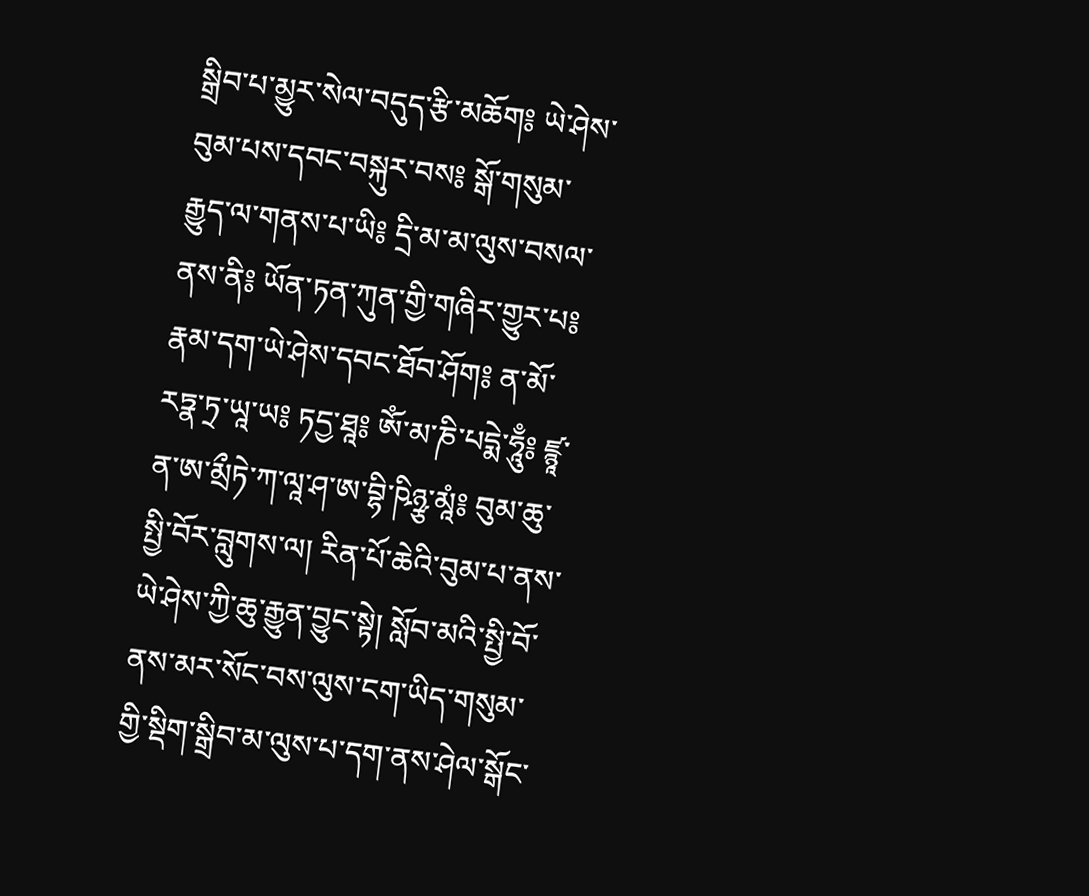སྒྲིབ་པ་མྱུར་སེལ་བདུད་རྩི་མཆོག༔ ཡེ་ཤེས་བུམ་པས་དབང་བསྐུར་བས༔ སྒོ་གསུམ་རྒྱུད་ལ་གནས་པ་ཡི༔ དྲི་མ་མ་ལུས་བསལ་ནས་ནི༔ ཡོན་ཏན་ཀུན་གྱི་གཞིར་གྱུར་པ༔ རྣམ་དག་ཡེ་ཤེས་དབང་ཐོབ་ཤོག༔ ན་མོ་རཏྣ་ཏྲ་ཡཱ་ཡ༔ ཏདྱ་ཐཱ༔ ཨོཾ་མ་ཎི་པདྨེ་ཧཱུྃ༔ ཛྙཱ་ན་ཨ་མྲྀཏེ་ཀ་ལཱ་ཤ་ཨ་བྷི་ཥིཉྩ་མཱཾ༔ བུམ་ཆུ་སྤྱི་བོར་བླུགས་ལ། རིན་པོ་ཆེའི་བུམ་པ་ནས་ཡེ་ཤེས་ཀྱི་ཆུ་རྒྱུན་བྱུང་སྟེ། སློབ་མའི་སྤྱི་བོ་ནས་མར་སོང་བས་ལུས་ངག་ཡིད་གསུམ་གྱི་སྡིག་སྒྲིབ་མ་ལུས་པ་དག་ནས་ཤེལ་སྒོང་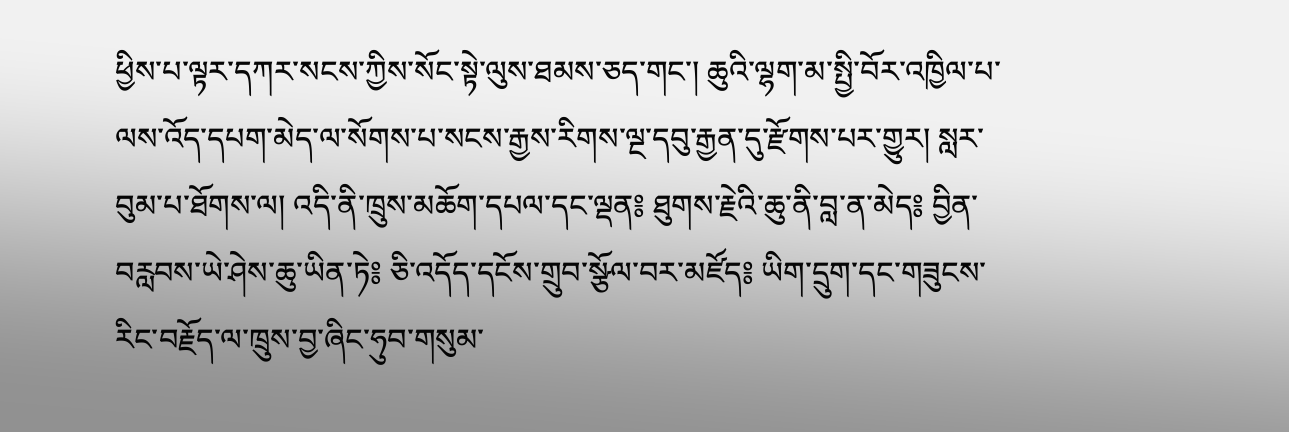ཕྱིས་པ་ལྟར་དཀར་སངས་ཀྱིས་སོང་སྟེ་ལུས་ཐམས་ཅད་གང་། ཆུའི་ལྷག་མ་སྤྱི་བོར་འཁྱིལ་པ་ལས་འོད་དཔག་མེད་ལ་སོགས་པ་སངས་རྒྱས་རིགས་ལྔ་དབུ་རྒྱན་དུ་རྫོགས་པར་གྱུར། སླར་བུམ་པ་ཐོགས་ལ། འདི་ནི་ཁྲུས་མཆོག་དཔལ་དང་ལྡན༔ ཐུགས་རྗེའི་ཆུ་ནི་བླ་ན་མེད༔ བྱིན་བརླབས་ཡེ་ཤེས་ཆུ་ཡིན་ཏེ༔ ཅི་འདོད་དངོས་གྲུབ་སྩོལ་བར་མཛོད༔ ཡིག་དྲུག་དང་གཟུངས་རིང་བརྗོད་ལ་ཁྲུས་བྱ་ཞིང་ཧུབ་གསུམ་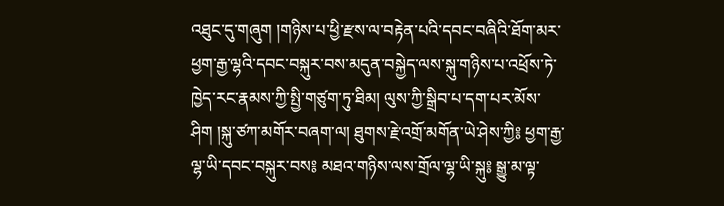འཐུང་དུ་གཞུག །གཉིས་པ་ཕྱི་རྫས་ལ་བརྟེན་པའི་དབང་བཞིའི་ཐོག་མར་ཕྱག་རྒྱ་ལྷའི་དབང་བསྐུར་བས་མདུན་བསྐྱེད་ལས་སྐུ་གཉིས་པ་འཕྲོས་ཏེ་ཁྱེད་རང་རྣམས་ཀྱི་སྤྱི་གཙུག་ཏུ་ཐིམ། ལུས་ཀྱི་སྒྲིབ་པ་དག་པར་མོས་ཤིག །སྐུ་ཙཀ་མགོར་བཞག་ལ། ཐུགས་རྗེ་འགྲོ་མགོན་ཡེ་ཤེས་ཀྱི༔ ཕྱག་རྒྱ་ལྷ་ཡི་དབང་བསྐུར་བས༔ མཐའ་གཉིས་ལས་གྲོལ་ལྷ་ཡི་སྐུ༔ སྒྱུ་མ་ལྟ་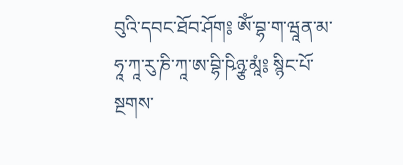བུའི་དབང་ཐོབ་ཤོག༔ ཨོཾ་བྷ་ག་ཝཱན་མ་ཧཱ་ཀཱ་རུ་ཎི་ཀཱ་ཨ་བྷི་ཥིཉྩ་མཱཾ༔ སྙིང་པོ་སྔགས་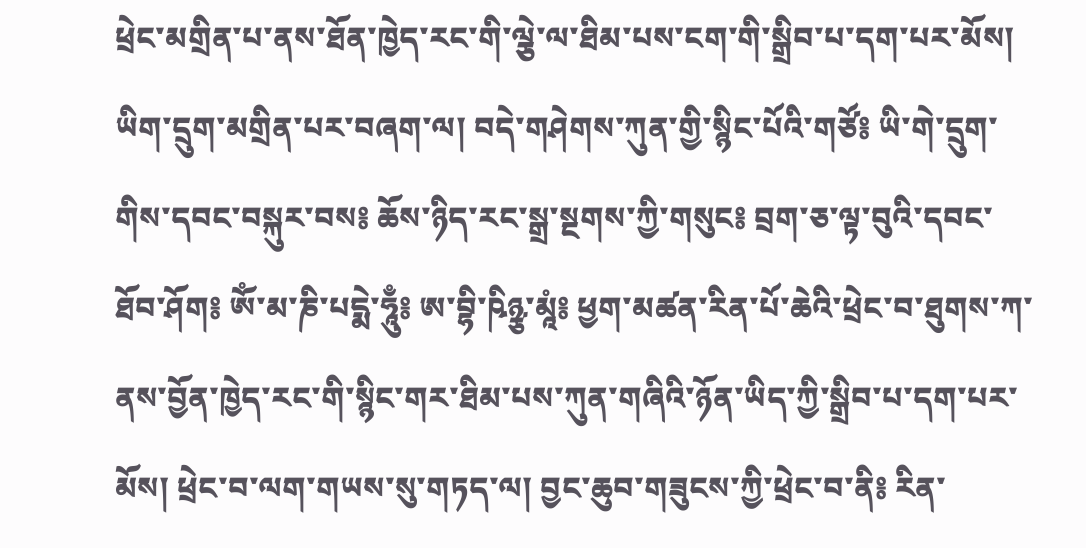ཕྲེང་མགྲིན་པ་ནས་ཐོན་ཁྱེད་རང་གི་ལྕེ་ལ་ཐིམ་པས་ངག་གི་སྒྲིབ་པ་དག་པར་མོས། ཡིག་དྲུག་མགྲིན་པར་བཞག་ལ། བདེ་གཤེགས་ཀུན་གྱི་སྙིང་པོའི་གཙོ༔ ཡི་གེ་དྲུག་གིས་དབང་བསྐུར་བས༔ ཆོས་ཉིད་རང་སྒྲ་སྔགས་ཀྱི་གསུང༔ བྲག་ཅ་ལྟ་བུའི་དབང་ཐོབ་ཤོག༔ ཨོཾ་མ་ཎི་པདྨེ་ཧཱུྃ༔ ཨ་བྷི་ཥིཉྩ་མཱཾ༔ ཕྱག་མཚན་རིན་པོ་ཆེའི་ཕྲེང་བ་ཐུགས་ཀ་ནས་བྱོན་ཁྱེད་རང་གི་སྙིང་གར་ཐིམ་པས་ཀུན་གཞིའི་ཉོན་ཡིད་ཀྱི་སྒྲིབ་པ་དག་པར་མོས། ཕྲེང་བ་ལག་གཡས་སུ་གཏད་ལ། བྱང་ཆུབ་གཟུངས་ཀྱི་ཕྲེང་བ་ནི༔ རིན་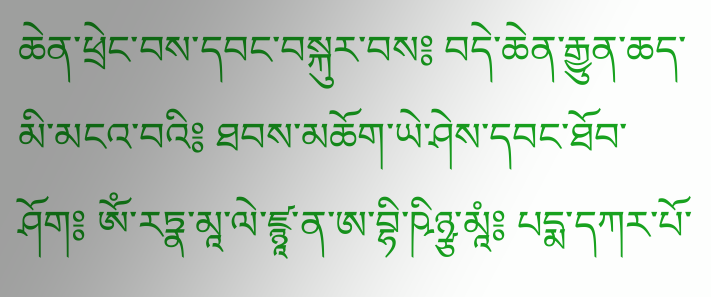ཆེན་ཕྲེང་བས་དབང་བསྐུར་བས༔ བདེ་ཆེན་རྒྱུན་ཆད་མི་མངའ་བའི༔ ཐབས་མཆོག་ཡེ་ཤེས་དབང་ཐོབ་ཤོག༔ ཨོཾ་རཏྣ་མཱ་ལེ་ཛྙཱ་ན་ཨ་བྷི་ཥིཉྩ་མཱཾ༔ པདྨ་དཀར་པོ་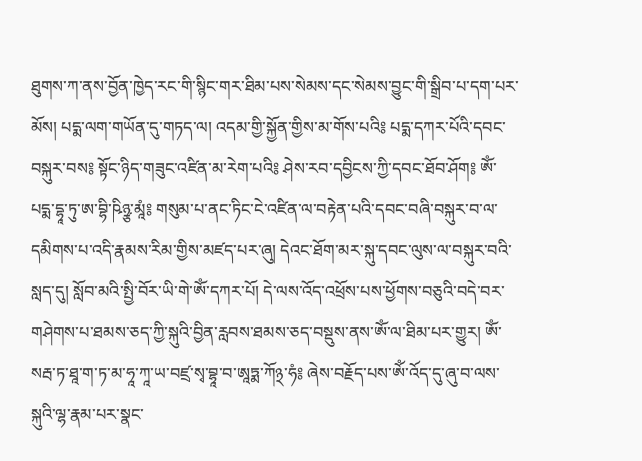ཐུགས་ཀ་ནས་བྱོན་ཁྱེད་རང་གི་སྙིང་གར་ཐིམ་པས་སེམས་དང་སེམས་བྱུང་གི་སྒྲིབ་པ་དག་པར་མོས། པདྨ་ལག་གཡོན་དུ་གཏད་ལ། འདམ་གྱི་སྐྱོན་གྱིས་མ་གོས་པའི༔ པདྨ་དཀར་པོའི་དབང་བསྐུར་བས༔ སྟོང་ཉིད་གཟུང་འཛིན་མ་རེག་པའི༔ ཤེས་རབ་དབྱིངས་ཀྱི་དབང་ཐོབ་ཤོག༔ ཨོཾ་པདྨ་དྷཱ་ཏུ་ཨ་བྷི་ཥིཉྩ་མཱཾ༔ གསུམ་པ་ནང་ཏིང་ངེ་འཛིན་ལ་བརྟེན་པའི་དབང་བཞི་བསྐུར་བ་ལ་དམིགས་པ་འདི་རྣམས་རིམ་གྱིས་མཛད་པར་ཞུ། དེའང་ཐོག་མར་སྐུ་དབང་ལུས་ལ་བསྐུར་བའི་སླད་དུ། སློབ་མའི་སྤྱི་བོར་ཡི་གེ་ཨོཾ་དཀར་པོ། དེ་ལས་འོད་འཕྲོས་པས་ཕྱོགས་བཅུའི་བདེ་བར་གཤེགས་པ་ཐམས་ཅད་ཀྱི་སྐུའི་བྱིན་རླབས་ཐམས་ཅད་བསྡུས་ནས་ཨོཾ་ལ་ཐིམ་པར་གྱུར། ཨོཾ་སརྦ་ཏ་ཐཱ་ག་ཏ་མ་ཧཱ་ཀཱ་ཡ་བཛྲ་སྭ་བྷཱ་བ་ཨཱཏྨ་ཀོ྅་ཧཾ༔ ཞེས་བརྗོད་པས་ཨོཾ་འོད་དུ་ཞུ་བ་ལས་སྐུའི་ལྷ་རྣམ་པར་སྣང་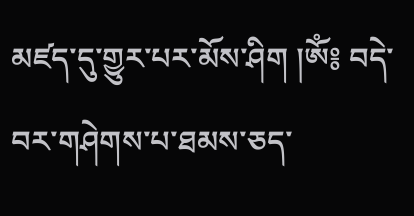མཛད་དུ་གྱུར་པར་མོས་ཤིག །ཨོཾ༔ བདེ་བར་གཤེགས་པ་ཐམས་ཅད་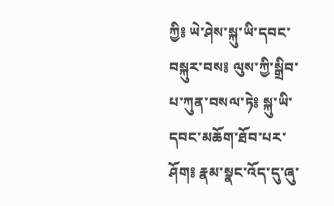ཀྱི༔ ཡེ་ཤེས་སྐུ་ཡི་དབང་བསྐུར་བས༔ ལུས་ཀྱི་སྒྲིབ་པ་ཀུན་བསལ་ཏེ༔ སྐུ་ཡི་དབང་མཆོག་ཐོབ་པར་ཤོག༔ རྣམ་སྣང་འོད་དུ་ཞུ་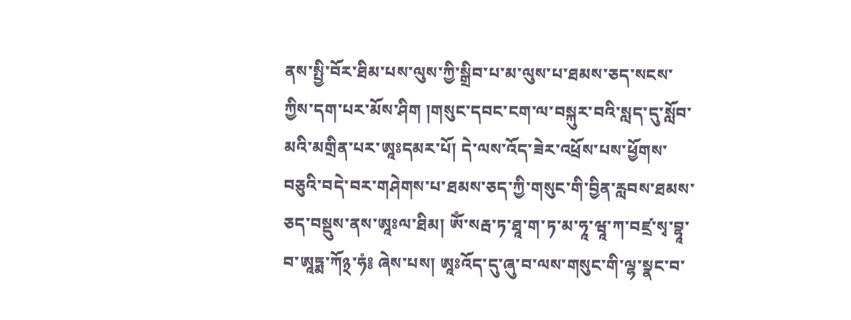ནས་སྤྱི་བོར་ཐིམ་པས་ལུས་ཀྱི་སྒྲིབ་པ་མ་ལུས་པ་ཐམས་ཅད་སངས་ཀྱིས་དག་པར་མོས་ཤིག །གསུང་དབང་ངག་ལ་བསྐུར་བའི་སླད་དུ་སློབ་མའི་མགྲིན་པར་ཨཱཿདམར་པོ། དེ་ལས་འོད་ཟེར་འཕྲོས་པས་ཕྱོགས་བཅུའི་བདེ་བར་གཤེགས་པ་ཐམས་ཅད་ཀྱི་གསུང་གི་བྱིན་རླབས་ཐམས་ཅད་བསྡུས་ནས་ཨཱཿལ་ཐིམ། ཨོཾ་སརྦ་ཏ་ཐཱ་ག་ཏ་མ་ཧཱ་ཝཱ་ཀ་བཛྲ་སྭ་བྷཱ་བ་ཨཱཏྨ་ཀོ྅་ཧཾ༔ ཞེས་པས། ཨཱཿའོད་དུ་ཞུ་བ་ལས་གསུང་གི་ལྷ་སྣང་བ་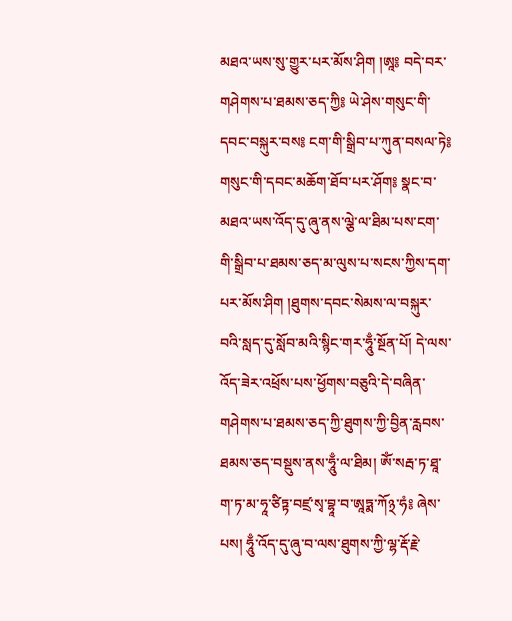མཐའ་ཡས་སུ་གྱུར་པར་མོས་ཤིག །ཨཱ༔ བདེ་བར་གཤེགས་པ་ཐམས་ཅད་ཀྱི༔ ཡེ་ཤེས་གསུང་གི་དབང་བསྐུར་བས༔ ངག་གི་སྒྲིབ་པ་ཀུན་བསལ་ཏེ༔ གསུང་གི་དབང་མཆོག་ཐོབ་པར་ཤོག༔ སྣང་བ་མཐའ་ཡས་འོད་དུ་ཞུ་ནས་ལྕེ་ལ་ཐིམ་པས་ངག་གི་སྒྲིབ་པ་ཐམས་ཅད་མ་ལུས་པ་སངས་ཀྱིས་དག་པར་མོས་ཤིག །ཐུགས་དབང་སེམས་ལ་བསྐུར་བའི་སླད་དུ་སློབ་མའི་སྙིང་གར་ཧཱུྃ་སྔོན་པོ། དེ་ལས་འོད་ཟེར་འཕྲོས་པས་ཕྱོགས་བཅུའི་དེ་བཞིན་གཤེགས་པ་ཐམས་ཅད་ཀྱི་ཐུགས་ཀྱི་བྱིན་རླབས་ཐམས་ཅད་བསྡུས་ནས་ཧཱུྃ་ལ་ཐིམ། ཨོཾ་སརྦ་ཏ་ཐཱ་ག་ཏ་མ་ཧཱ་ཙིཏྟ་བཛྲ་སྭ་བྷཱ་བ་ཨཱཏྨ་ཀོ྅་ཧཾ༔ ཞེས་པས། ཧཱུྃ་འོད་དུ་ཞུ་བ་ལས་ཐུགས་ཀྱི་ལྷ་རྡོ་རྗེ་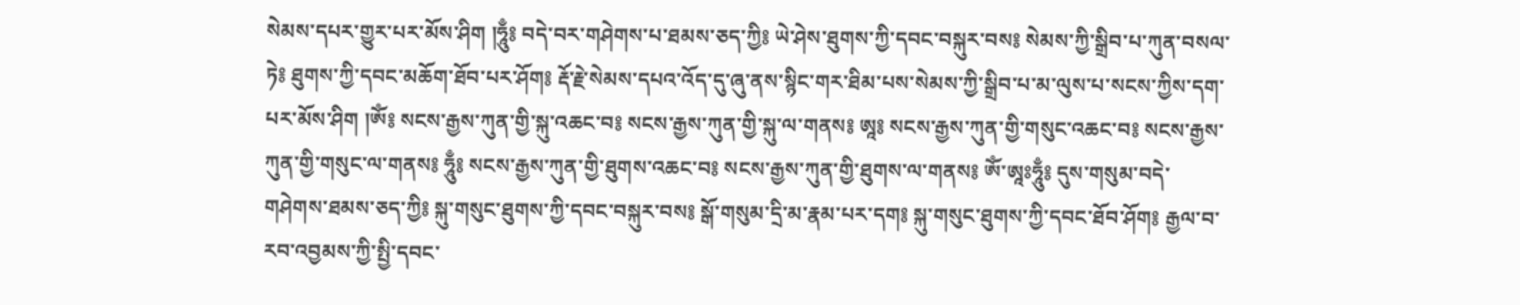སེམས་དཔར་གྱུར་པར་མོས་ཤིག །ཧཱུྃ༔ བདེ་བར་གཤེགས་པ་ཐམས་ཅད་ཀྱི༔ ཡེ་ཤེས་ཐུགས་ཀྱི་དབང་བསྐུར་བས༔ སེམས་ཀྱི་སྒྲིབ་པ་ཀུན་བསལ་ཏེ༔ ཐུགས་ཀྱི་དབང་མཆོག་ཐོབ་པར་ཤོག༔ རྡོ་རྗེ་སེམས་དཔའ་འོད་དུ་ཞུ་ནས་སྙིང་གར་ཐིམ་པས་སེམས་ཀྱི་སྒྲིབ་པ་མ་ལུས་པ་སངས་ཀྱིས་དག་པར་མོས་ཤིག །ཨོཾ༔ སངས་རྒྱས་ཀུན་གྱི་སྐུ་འཆང་བ༔ སངས་རྒྱས་ཀུན་གྱི་སྐུ་ལ་གནས༔ ཨཱ༔ སངས་རྒྱས་ཀུན་གྱི་གསུང་འཆང་བ༔ སངས་རྒྱས་ཀུན་གྱི་གསུང་ལ་གནས༔ ཧཱུྃ༔ སངས་རྒྱས་ཀུན་གྱི་ཐུགས་འཆང་བ༔ སངས་རྒྱས་ཀུན་གྱི་ཐུགས་ལ་གནས༔ ཨོཾ་ཨཱཿཧཱུྃ༔ དུས་གསུམ་བདེ་གཤེགས་ཐམས་ཅད་ཀྱི༔ སྐུ་གསུང་ཐུགས་ཀྱི་དབང་བསྐུར་བས༔ སྒོ་གསུམ་དྲི་མ་རྣམ་པར་དག༔ སྐུ་གསུང་ཐུགས་ཀྱི་དབང་ཐོབ་ཤོག༔ རྒྱལ་བ་རབ་འབྱམས་ཀྱི་སྤྱི་དབང་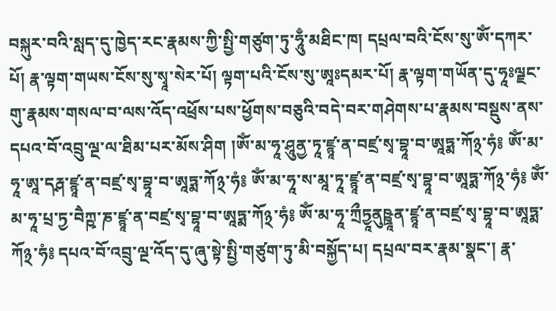བསྐུར་བའི་སླད་དུ་ཁྱེད་རང་རྣམས་ཀྱི་སྤྱི་གཙུག་ཏུ་ཧཱུྃ་མཐིང་ཁ། དཔྲལ་བའི་ངོས་སུ་ཨོཾ་དཀར་པོ། རྣ་ལྟག་གཡས་ངོས་སུ་སྭཱ་སེར་པོ། ལྟག་པའི་ངོས་སུ་ཨཱཿདམར་པོ། རྣ་ལྟག་གཡོན་དུ་ཧཱཿལྗང་གུ་རྣམས་གསལ་བ་ལས་འོད་འཕྲོས་པས་ཕྱོགས་བཅུའི་བདེ་བར་གཤེགས་པ་རྣམས་བསྡུས་ནས་དཔའ་བོ་འབྲུ་ལྔ་ལ་ཐིམ་པར་མོས་ཤིག །ཨོཾ་མ་ཧཱ་ཤཱུནྱ་ཏཱ་ཛྙཱ་ན་བཛྲ་སྭ་བྷཱ་བ་ཨཱཏྨ་ཀོ྅་ཧཾ༔ ཨོཾ་མ་ཧཱ་ཨཱ་དརྴ་ཛྙཱ་ན་བཛྲ་སྭ་བྷཱ་བ་ཨཱཏྨ་ཀོ྅་ཧཾ༔ ཨོཾ་མ་ཧཱ་ས་མཱ་ཏཱ་ཛྙཱ་ན་བཛྲ་སྭ་བྷཱ་བ་ཨཱཏྨ་ཀོ྅་ཧཾ༔ ཨོཾ་མ་ཧཱ་པྲ་ཏྱ་བཻཀྵ་ཎ་ཛྙཱ་ན་བཛྲ་སྭ་བྷཱ་བ་ཨཱཏྨ་ཀོ྅་ཧཾ༔ ཨོཾ་མ་ཧཱ་ཀྲྀཏྱཱནུཥྛཱན་ཛྙཱ་ན་བཛྲ་སྭ་བྷཱ་བ་ཨཱཏྨ་ཀོ྅་ཧཾ༔ དཔའ་བོ་འབྲུ་ལྔ་འོད་དུ་ཞུ་སྟེ་སྤྱི་གཙུག་ཏུ་མི་བསྐྱོད་པ། དཔྲལ་བར་རྣམ་སྣང་། རྣ་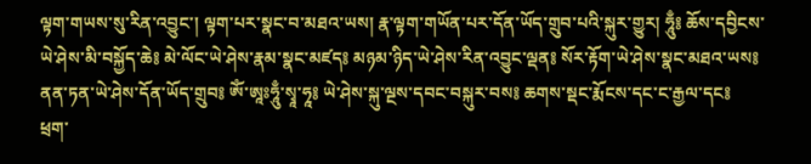ལྟག་གཡས་སུ་རིན་འབྱུང་། ལྟག་པར་སྣང་བ་མཐའ་ཡས། རྣ་ལྟག་གཡོན་པར་དོན་ཡོད་གྲུབ་པའི་སྐུར་གྱུར། ཧཱུྃ༔ ཆོས་དབྱིངས་ཡེ་ཤེས་མི་བསྐྱོད་ཆེ༔ མེ་ལོང་ཡེ་ཤེས་རྣམ་སྣང་མཛད༔ མཉམ་ཉིད་ཡེ་ཤེས་རིན་འབྱུང་ལྡན༔ སོར་རྟོག་ཡེ་ཤེས་སྣང་མཐའ་ཡས༔ ནན་ཏན་ཡེ་ཤེས་དོན་ཡོད་གྲུབ༔ ཨོཾ་ཨཱཿཧཱུྃ་སྭཱ་ཧཱ༔ ཡེ་ཤེས་སྐུ་ལྔས་དབང་བསྐུར་བས༔ ཆགས་སྡང་རྨོངས་དང་ང་རྒྱལ་དང༔ ཕྲག་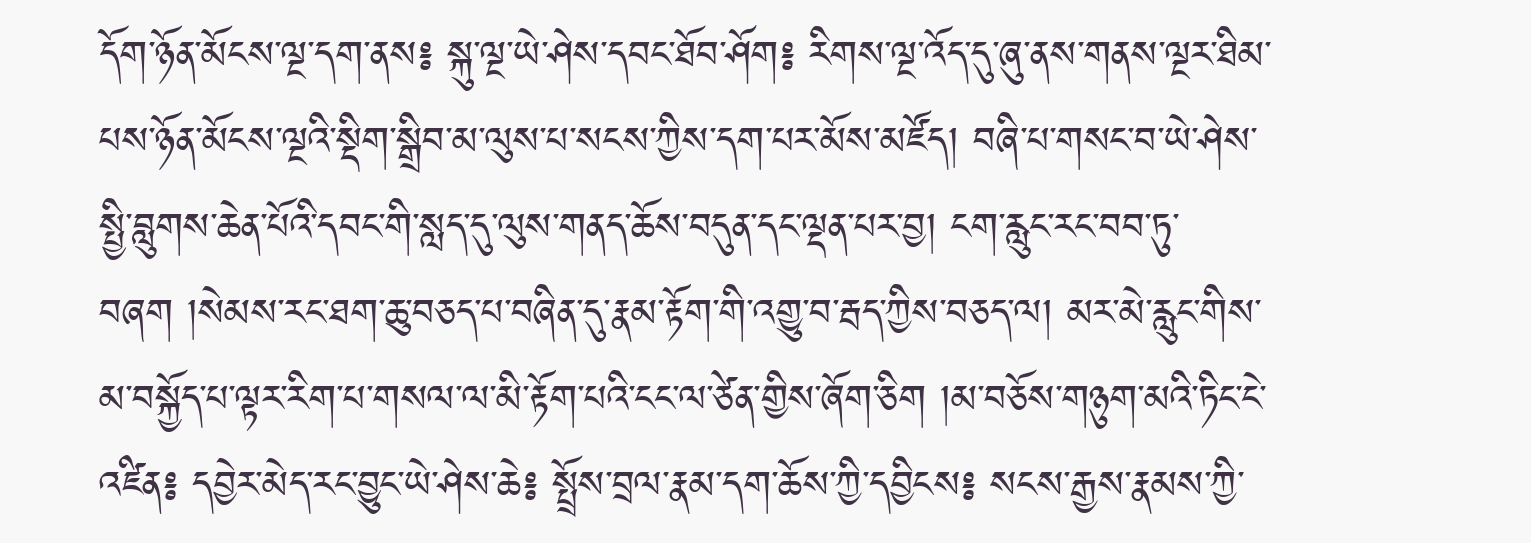དོག་ཉོན་མོངས་ལྔ་དག་ནས༔ སྐུ་ལྔ་ཡེ་ཤེས་དབང་ཐོབ་ཤོག༔ རིགས་ལྔ་འོད་དུ་ཞུ་ནས་གནས་ལྔར་ཐིམ་པས་ཉོན་མོངས་ལྔའི་སྡིག་སྒྲིབ་མ་ལུས་པ་སངས་ཀྱིས་དག་པར་མོས་མཛོད། བཞི་པ་གསང་བ་ཡེ་ཤེས་སྤྱི་བླུགས་ཆེན་པོའི་དབང་གི་སླད་དུ་ལུས་གནད་ཆོས་བདུན་དང་ལྡན་པར་བྱ། ངག་རླུང་རང་བབ་ཏུ་བཞག །སེམས་རང་ཐག་ཆུ་བཅད་པ་བཞིན་དུ་རྣམ་རྟོག་གི་འགྱུ་བ་རྦད་ཀྱིས་བཅད་ལ། མར་མེ་རླུང་གིས་མ་བསྐྱོད་པ་ལྟར་རིག་པ་གསལ་ལ་མི་རྟོག་པའི་ངང་ལ་ཙེན་གྱིས་ཞོག་ཅིག །མ་བཅོས་གཉུག་མའི་ཏིང་ངེ་འཛིན༔ དབྱེར་མེད་རང་བྱུང་ཡེ་ཤེས་ཆེ༔ སྤྲོས་བྲལ་རྣམ་དག་ཆོས་ཀྱི་དབྱིངས༔ སངས་རྒྱས་རྣམས་ཀྱི་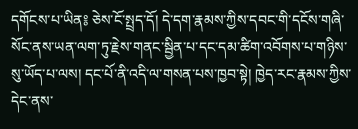དགོངས་པ་ཡིན༔ ཅེས་ངོ་སྤྲད་དོ། དེ་དག་རྣམས་ཀྱིས་དབང་གི་དངོས་གཞི་སོང་ནས་ཡན་ལག་ཏུ་རྗེས་གནང་སྦྱིན་པ་དང་དམ་ཚིག་འབོགས་པ་གཉིས་སུ་ཡོད་པ་ལས། དང་པོ་ནི་འདི་ལ་གསན་པས་ཁྱབ་སྟེ། ཁྱེད་རང་རྣམས་ཀྱིས་དེང་ནས་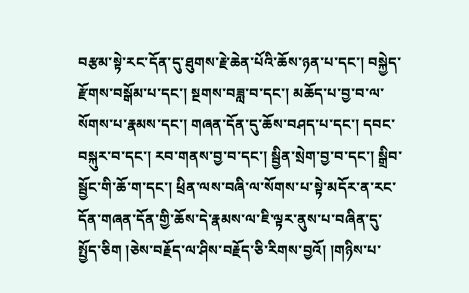བརྩམ་སྟེ་རང་དོན་དུ་ཐུགས་རྗེ་ཆེན་པོའི་ཆོས་ཉན་པ་དང་། བསྐྱེད་རྫོགས་བསྒོམ་པ་དང་། སྔགས་བཟླ་བ་དང་། མཆོད་པ་བྱ་བ་ལ་སོགས་པ་རྣམས་དང་། གཞན་དོན་དུ་ཆོས་བཤད་པ་དང་། དབང་བསྐུར་བ་དང་། རབ་གནས་བྱ་བ་དང་། སྦྱིན་སྲེག་བྱ་བ་དང་། སྒྲིབ་སྦྱོང་གི་ཆོ་ག་དང་། ཕྲིན་ལས་བཞི་ལ་སོགས་པ་སྟེ་མདོར་ན་རང་དོན་གཞན་དོན་གྱི་ཆོས་དེ་རྣམས་ལ་ཇི་ལྟར་ནུས་པ་བཞིན་དུ་སྤྱོད་ཅིག །ཅེས་བརྗོད་ལ་ཤིས་བརྗོད་ཅི་རིགས་བྱའོ། །གཉིས་པ་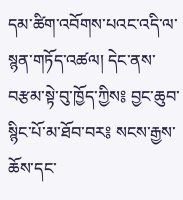དམ་ཚིག་འབོགས་པའང་འདི་ལ་སྙན་གཏོད་འཚལ། དེང་ནས་བརྩམ་སྟེ་བུ་ཁྱོད་ཀྱིས༔ བྱང་ཆུབ་སྙིང་པོ་མ་ཐོབ་བར༔ སངས་རྒྱས་ཆོས་དང་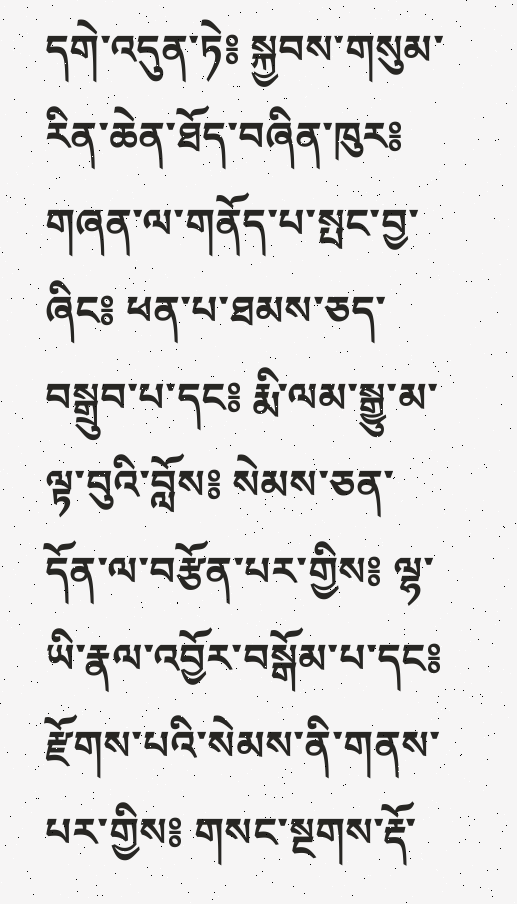དགེ་འདུན་ཏེ༔ སྐྱབས་གསུམ་རིན་ཆེན་ཐོད་བཞིན་ཁུར༔ གཞན་ལ་གནོད་པ་སྤང་བྱ་ཞིང༔ ཕན་པ་ཐམས་ཅད་བསྒྲུབ་པ་དང༔ རྨི་ལམ་སྒྱུ་མ་ལྟ་བུའི་བློས༔ སེམས་ཅན་དོན་ལ་བརྩོན་པར་གྱིས༔ ལྷ་ཡི་རྣལ་འབྱོར་བསྒོམ་པ་དང༔ རྫོགས་པའི་སེམས་ནི་གནས་པར་གྱིས༔ གསང་སྔགས་རྡོ་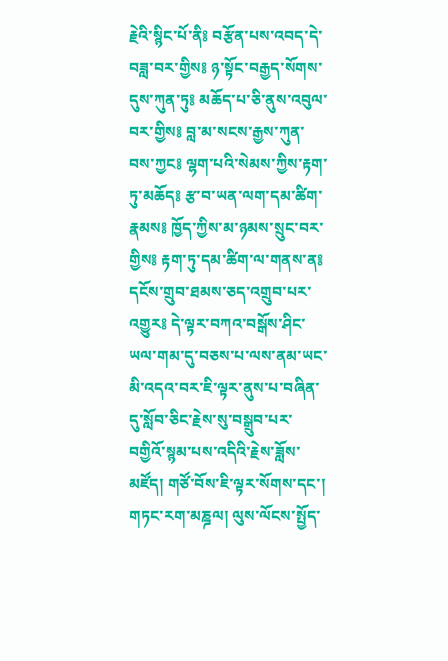རྗེའི་སྙིང་པོ་ནི༔ བརྩོན་པས་འབད་དེ་བཟླ་བར་གྱིས༔ ཉ་སྟོང་བརྒྱད་སོགས་དུས་ཀུན་ཏུ༔ མཆོད་པ་ཅི་ནུས་འབུལ་བར་གྱིས༔ བླ་མ་སངས་རྒྱས་ཀུན་བས་ཀྱང༔ ལྷག་པའི་སེམས་ཀྱིས་རྟག་ཏུ་མཆོད༔ རྩ་བ་ཡན་ལག་དམ་ཚིག་རྣམས༔ ཁྱོད་ཀྱིས་མ་ཉམས་སྲུང་བར་གྱིས༔ རྟག་ཏུ་དམ་ཚིག་ལ་གནས་ན༔ དངོས་གྲུབ་ཐམས་ཅད་འགྲུབ་པར་འགྱུར༔ དེ་ལྟར་བཀའ་བསྒོས་ཤིང་ཡལ་གམ་དུ་བཅས་པ་ལས་ནམ་ཡང་མི་འདའ་བར་ཇི་ལྟར་ནུས་པ་བཞིན་དུ་སློབ་ཅིང་རྗེས་སུ་བསྒྲུབ་པར་བགྱིའོ་སྙམ་པས་འདིའི་རྗེས་ཟློས་མཛོད། གཙོ་བོས་ཇི་ལྟར་སོགས་དང་། གཏང་རག་མཎྜལ། ལུས་ལོངས་སྤྱོད་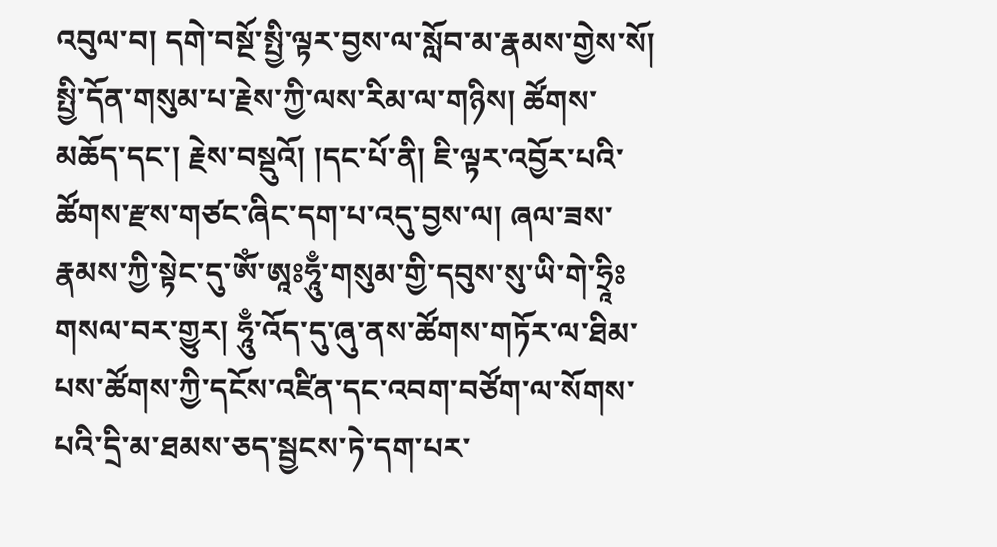འབུལ་བ། དགེ་བསྔོ་སྤྱི་ལྟར་བྱས་ལ་སློབ་མ་རྣམས་གྱེས་སོ། སྤྱི་དོན་གསུམ་པ་རྗེས་ཀྱི་ལས་རིམ་ལ་གཉིས། ཚོགས་མཆོད་དང་། རྗེས་བསྡུའོ། །དང་པོ་ནི། ཇི་ལྟར་འབྱོར་པའི་ཚོགས་རྫས་གཙང་ཞིང་དག་པ་འདུ་བྱས་ལ། ཞལ་ཟས་རྣམས་ཀྱི་སྟེང་དུ་ཨོཾ་ཨཱཿཧཱུྃ་གསུམ་གྱི་དབུས་སུ་ཡི་གེ་ཧྲཱིཿགསལ་བར་གྱུར། ཧཱུྃ་འོད་དུ་ཞུ་ནས་ཚོགས་གཏོར་ལ་ཐིམ་པས་ཚོགས་ཀྱི་དངོས་འཛིན་དང་འབག་བཙོག་ལ་སོགས་པའི་དྲི་མ་ཐམས་ཅད་སྦྱངས་ཏེ་དག་པར་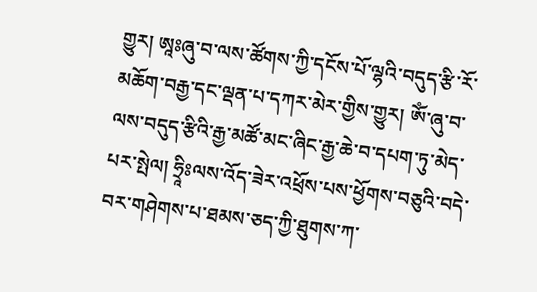གྱུར། ཨཱཿཞུ་བ་ལས་ཚོགས་ཀྱི་དངོས་པོ་ལྷའི་བདུད་རྩི་རོ་མཆོག་བརྒྱ་དང་ལྡན་པ་དཀར་མེར་གྱིས་གྱུར། ཨོཾ་ཞུ་བ་ལས་བདུད་རྩིའི་རྒྱ་མཚོ་མང་ཞིང་རྒྱ་ཆེ་བ་དཔག་ཏུ་མེད་པར་སྤེལ། ཧྲཱིཿལས་འོད་ཟེར་འཕྲོས་པས་ཕྱོགས་བཅུའི་བདེ་བར་གཤེགས་པ་ཐམས་ཅད་ཀྱི་ཐུགས་ཀ་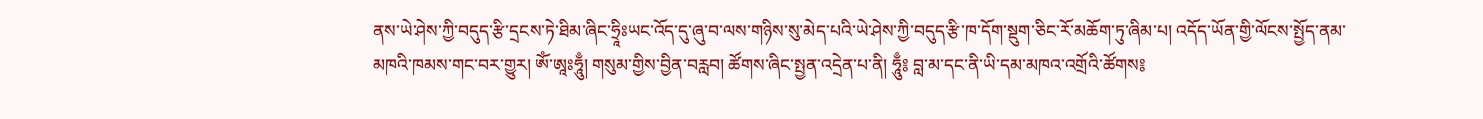ནས་ཡེ་ཤེས་ཀྱི་བདུད་རྩི་དྲངས་ཏེ་ཐིམ་ཞིང་ཧྲཱིཿཡང་འོད་དུ་ཞུ་བ་ལས་གཉིས་སུ་མེད་པའི་ཡེ་ཤེས་ཀྱི་བདུད་རྩི་ཁ་དོག་སྡུག་ཅིང་རོ་མཆོག་ཏུ་ཞིམ་པ། འདོད་ཡོན་གྱི་ལོངས་སྤྱོད་ནམ་མཁའི་ཁམས་གང་བར་གྱུར། ཨོཾ་ཨཱཿཧཱུྃ། གསུམ་གྱིས་བྱིན་བརླབ། ཚོགས་ཞིང་སྤྱན་འདྲེན་པ་ནི། ཧཱུྃ༔ བླ་མ་དང་ནི་ཡི་དམ་མཁའ་འགྲོའི་ཚོགས༔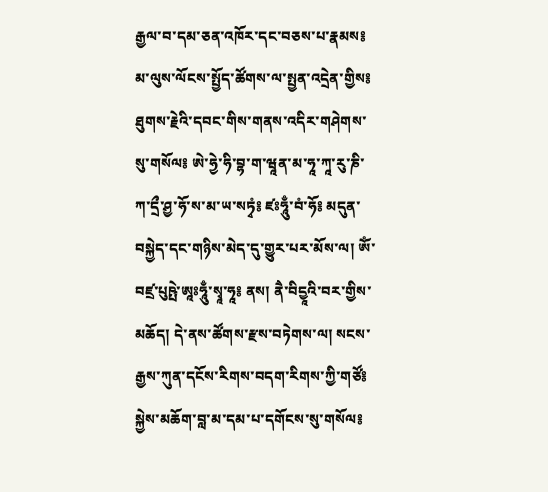རྒྱལ་བ་དམ་ཅན་འཁོར་དང་བཅས་པ་རྣམས༔ མ་ལུས་ལོངས་སྤྱོད་ཚོགས་ལ་སྤྱན་འདྲེན་གྱིས༔ ཐུགས་རྗེའི་དབང་གིས་གནས་འདིར་གཤེགས་སུ་གསོལ༔ ཨེ་ཧྱེ་ཧི་བྷ་ག་ཝཱན་མ་ཧཱ་ཀཱ་རུ་ཎི་ཀ་དྲྀ་ཤྱ་ཧོ་ས་མ་ཡ་སཏྭཾ༔ ཛཿཧཱུྃ་བཾ་ཧོ༔ མདུན་བསྐྱེད་དང་གཉིས་མེད་དུ་གྱུར་པར་མོས་ལ། ཨོཾ་བཛྲ་པུཥྤེ་ཨཱཿཧཱུྃ་སྭཱ་ཧཱ༔ ནས། ནཻ་བིདྱཱའི་བར་གྱིས་མཆོད། དེ་ནས་ཚོགས་རྫས་བཏེགས་ལ། སངས་རྒྱས་ཀུན་དངོས་རིགས་བདག་རིགས་ཀྱི་གཙོ༔ སྐྱེས་མཆོག་བླ་མ་དམ་པ་དགོངས་སུ་གསོལ༔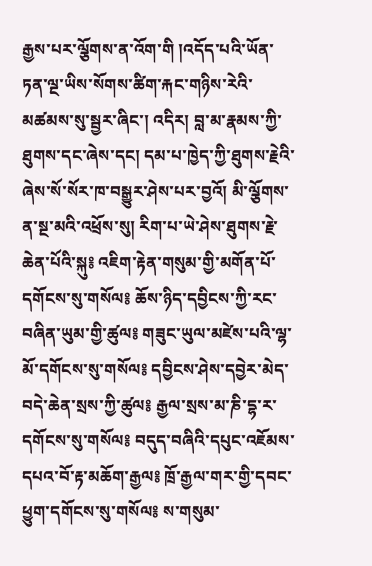རྒྱས་པར་ལྕོགས་ན་འོག་གི །འདོད་པའི་ཡོན་ཏན་ལྔ་ཡིས་སོགས་ཚིག་རྐང་གཉིས་རེའི་མཚམས་སུ་སྦྱར་ཞིང་། འདིར། བླ་མ་རྣམས་ཀྱི་ཐུགས་དང་ཞེས་དང། དམ་པ་ཁྱེད་ཀྱི་ཐུགས་རྗེའི་ཞེས་སོ་སོར་ཁ་བསྒྱུར་ཤེས་པར་བྱའོ། མི་ལྕོགས་ན་སྔ་མའི་འཕྲོས་སུ། རིག་པ་ཡེ་ཤེས་ཐུགས་རྗེ་ཆེན་པོའི་སྐུ༔ འཇིག་རྟེན་གསུམ་གྱི་མགོན་པོ་དགོངས་སུ་གསོལ༔ ཆོས་ཉིད་དབྱིངས་ཀྱི་རང་བཞིན་ཡུམ་གྱི་ཚུལ༔ གཟུང་ཡུལ་མཛེས་པའི་ལྷ་མོ་དགོངས་སུ་གསོལ༔ དབྱིངས་ཤེས་དབྱེར་མེད་བདེ་ཆེན་སྲས་ཀྱི་ཚུལ༔ རྒྱལ་སྲས་མ་ཎི་དྷ་ར་དགོངས་སུ་གསོལ༔ བདུད་བཞིའི་དཔུང་འཇོམས་དཔའ་བོ་རྟ་མཆོག་རྒྱལ༔ ཁྲོ་རྒྱལ་གར་གྱི་དབང་ཕྱུག་དགོངས་སུ་གསོལ༔ ས་གསུམ་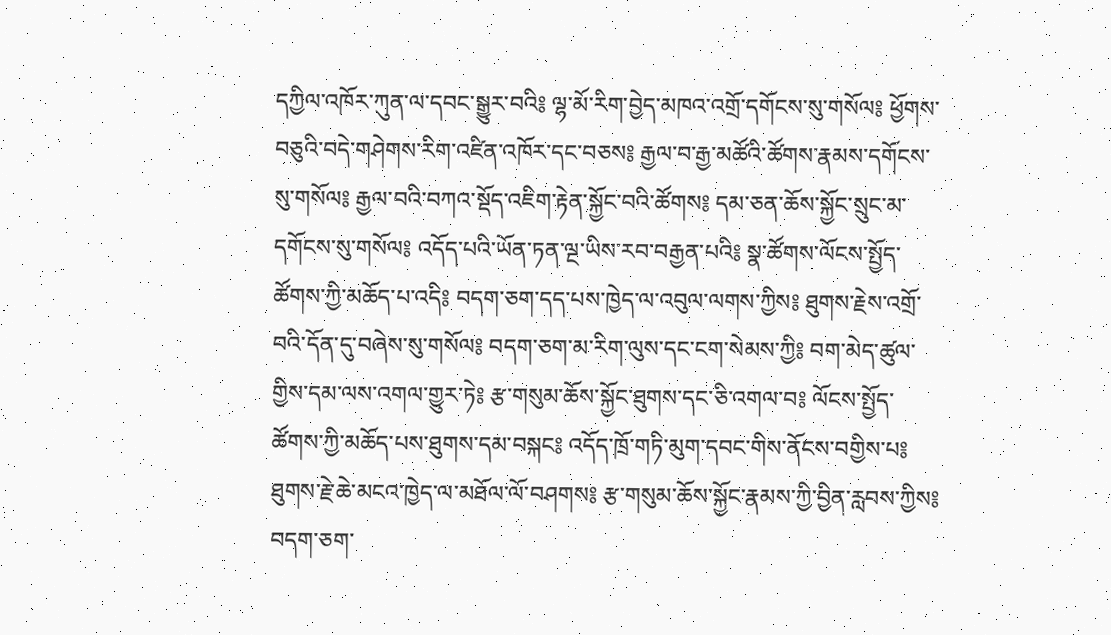དཀྱིལ་འཁོར་ཀུན་ལ་དབང་སྒྱུར་བའི༔ ལྷ་མོ་རིག་བྱེད་མཁའ་འགྲོ་དགོངས་སུ་གསོལ༔ ཕྱོགས་བཅུའི་བདེ་གཤེགས་རིག་འཛིན་འཁོར་དང་བཅས༔ རྒྱལ་བ་རྒྱ་མཚོའི་ཚོགས་རྣམས་དགོངས་སུ་གསོལ༔ རྒྱལ་བའི་བཀའ་སྡོད་འཇིག་རྟེན་སྐྱོང་བའི་ཚོགས༔ དམ་ཅན་ཆོས་སྐྱོང་སྲུང་མ་དགོངས་སུ་གསོལ༔ འདོད་པའི་ཡོན་ཏན་ལྔ་ཡིས་རབ་བརྒྱན་པའི༔ སྣ་ཚོགས་ལོངས་སྤྱོད་ཚོགས་ཀྱི་མཆོད་པ་འདི༔ བདག་ཅག་དད་པས་ཁྱེད་ལ་འབུལ་ལགས་ཀྱིས༔ ཐུགས་རྗེས་འགྲོ་བའི་དོན་དུ་བཞེས་སུ་གསོལ༔ བདག་ཅག་མ་རིག་ལུས་དང་ངག་སེམས་ཀྱི༔ བག་མེད་ཚུལ་གྱིས་དམ་ལས་འགལ་གྱུར་ཏེ༔ རྩ་གསུམ་ཆོས་སྐྱོང་ཐུགས་དང་ཅི་འགལ་བ༔ ལོངས་སྤྱོད་ཚོགས་ཀྱི་མཆོད་པས་ཐུགས་དམ་བསྐང༔ འདོད་ཁྲོ་གཏི་མུག་དབང་གིས་ནོངས་བགྱིས་པ༔ ཐུགས་རྗེ་ཆེ་མངའ་ཁྱེད་ལ་མཐོལ་ལོ་བཤགས༔ རྩ་གསུམ་ཆོས་སྐྱོང་རྣམས་ཀྱི་བྱིན་རླབས་ཀྱིས༔ བདག་ཅག་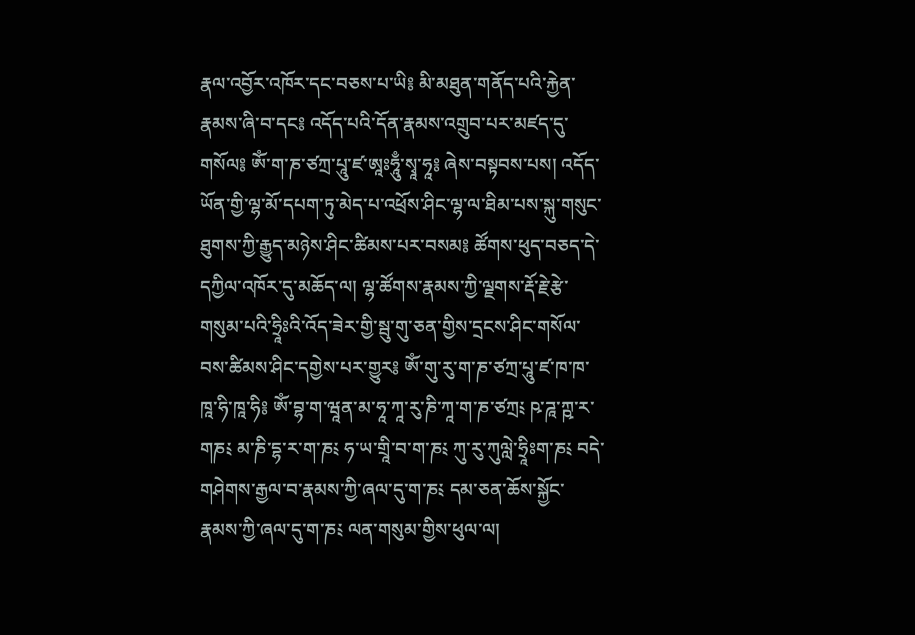རྣལ་འབྱོར་འཁོར་དང་བཅས་པ་ཡི༔ མི་མཐུན་གནོད་པའི་རྐྱེན་རྣམས་ཞི་བ་དང༔ འདོད་པའི་དོན་རྣམས་འགྲུབ་པར་མཛད་དུ་གསོལ༔ ཨོཾ་ག་ཎ་ཙཀྲ་པཱུ་ཛ་ཨཱཿཧཱུྃ་སྭཱ་ཧཱ༔ ཞེས་བསྟབས་པས། འདོད་ཡོན་གྱི་ལྷ་མོ་དཔག་ཏུ་མེད་པ་འཕྲོས་ཤིང་ལྷ་ལ་ཐིམ་པས་སྐུ་གསུང་ཐུགས་ཀྱི་རྒྱུད་མཉེས་ཤིང་ཚིམས་པར་བསམ༔ ཚོགས་ཕུད་བཅད་དེ་དཀྱིལ་འཁོར་དུ་མཆོད་ལ། ལྷ་ཚོགས་རྣམས་ཀྱི་ལྗགས་རྡོ་རྗེ་རྩེ་གསུམ་པའི་ཧྲཱིཿའི་འོད་ཟེར་གྱི་སྦུ་གུ་ཅན་གྱིས་དྲངས་ཤིང་གསོལ་བས་ཚིམས་ཤིང་དགྱེས་པར་གྱུར༔ ཨོཾ་གུ་རུ་ག་ཎ་ཙཀྲ་པཱུ་ཛ་ཁ་ཁ་ཁཱ་ཧི་ཁཱ་ཧི༔ ཨོཾ་བྷ་ག་ཝཱན་མ་ཧཱ་ཀཱ་རུ་ཎི་ཀཱ་ག་ཎ་ཙཀྲ༴ ཥ་ཌཱ་ཀྵ་ར་གཎ༴ མ་ཎི་དྷ་ར་ག་ཎ༴ ཧ་ཡ་གྲཱི་བ་ག་ཎ༴ ཀུ་རུ་ཀུལླེ་ཧྲཱིཿག་ཎ༴ བདེ་གཤེགས་རྒྱལ་བ་རྣམས་ཀྱི་ཞལ་དུ་ག་ཎ༴ དམ་ཅན་ཆོས་སྐྱོང་རྣམས་ཀྱི་ཞལ་དུ་ག་ཎ༴ ལན་གསུམ་གྱིས་ཕུལ་ལ།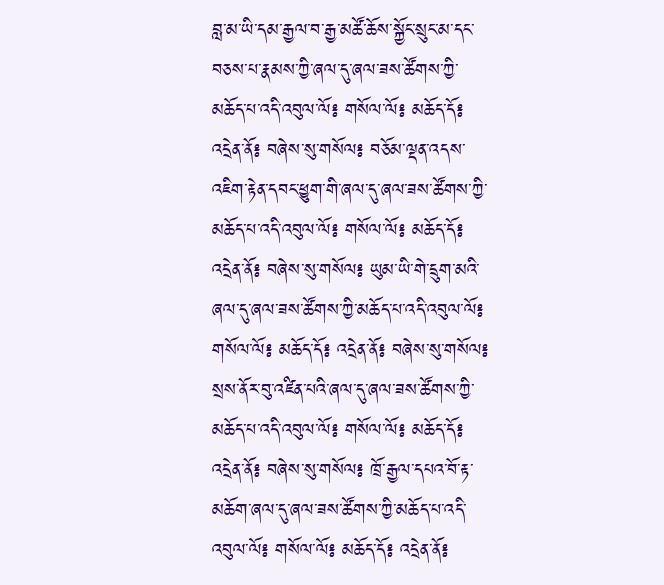བླ་མ་ཡི་དམ་རྒྱལ་བ་རྒྱ་མཚོ་ཆོས་སྐྱོང་སྲུང་མ་དང་བཅས་པ་རྣམས་ཀྱི་ཞལ་དུ་ཞལ་ཟས་ཚོགས་ཀྱི་མཆོད་པ་འདི་འབུལ་ལོ༔ གསོལ་ལོ༔ མཆོད་དོ༔ འདྲེན་ནོ༔ བཞེས་སུ་གསོལ༔ བཅོམ་ལྡན་འདས་འཇིག་རྟེན་དབང་ཕྱུག་གི་ཞལ་དུ་ཞལ་ཟས་ཚོགས་ཀྱི་མཆོད་པ་འདི་འབུལ་ལོ༔ གསོལ་ལོ༔ མཆོད་དོ༔ འདྲེན་ནོ༔ བཞེས་སུ་གསོལ༔ ཡུམ་ཡི་གེ་དྲུག་མའི་ཞལ་དུ་ཞལ་ཟས་ཚོགས་ཀྱི་མཆོད་པ་འདི་འབུལ་ལོ༔ གསོལ་ལོ༔ མཆོད་དོ༔ འདྲེན་ནོ༔ བཞེས་སུ་གསོལ༔ སྲས་ནོར་བུ་འཛིན་པའི་ཞལ་དུ་ཞལ་ཟས་ཚོགས་ཀྱི་མཆོད་པ་འདི་འབུལ་ལོ༔ གསོལ་ལོ༔ མཆོད་དོ༔ འདྲེན་ནོ༔ བཞེས་སུ་གསོལ༔ ཁྲོ་རྒྱལ་དཔའ་བོ་རྟ་མཆོག་ཞལ་དུ་ཞལ་ཟས་ཚོགས་ཀྱི་མཆོད་པ་འདི་འབུལ་ལོ༔ གསོལ་ལོ༔ མཆོད་དོ༔ འདྲེན་ནོ༔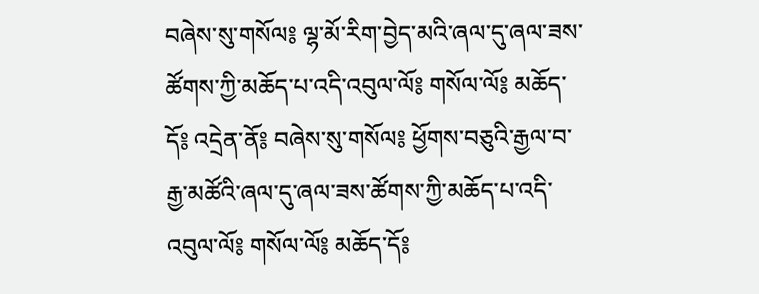བཞེས་སུ་གསོལ༔ ལྷ་མོ་རིག་བྱེད་མའི་ཞལ་དུ་ཞལ་ཟས་ཚོགས་ཀྱི་མཆོད་པ་འདི་འབུལ་ལོ༔ གསོལ་ལོ༔ མཆོད་དོ༔ འདྲེན་ནོ༔ བཞེས་སུ་གསོལ༔ ཕྱོགས་བཅུའི་རྒྱལ་བ་རྒྱ་མཚོའི་ཞལ་དུ་ཞལ་ཟས་ཚོགས་ཀྱི་མཆོད་པ་འདི་འབུལ་ལོ༔ གསོལ་ལོ༔ མཆོད་དོ༔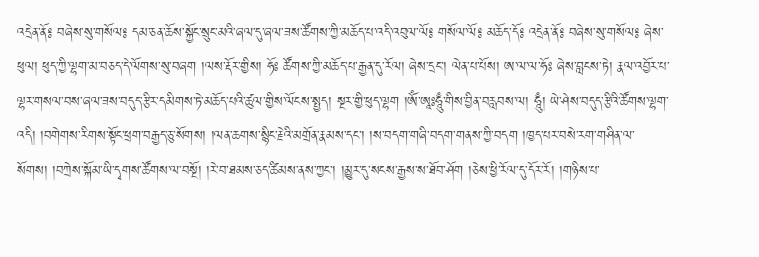འདྲེན་ནོ༔ བཞེས་སུ་གསོལ༔ དམ་ཅན་ཆོས་སྐྱོང་སྲུང་མའི་ཞལ་དུ་ཞལ་ཟས་ཚོགས་ཀྱི་མཆོད་པ་འདི་འབུལ་ལོ༔ གསོལ་ལོ༔ མཆོད་དོ༔ འདྲེན་ནོ༔ བཞེས་སུ་གསོལ༔ ཞེས་ཕུལ། ཕུད་ཀྱི་ལྷག་མ་བཅད་དེ་ལོགས་སུ་བཞག །ལས་རྡོར་གྱིས། ཧོཿ ཚོགས་ཀྱི་མཆོད་པ་རྒྱན་དུ་རོལ། ཞེས་དྲང་། ལེན་པ་པོས། ཨ་ལ་ལ་ཧོཿ ཞེས་བླངས་ཏེ། རྣལ་འབྱོར་པ་ལྷར་གསལ་བས་ཞལ་ཟས་བདུད་རྩིར་དམིགས་ཏེ་མཆོད་པའི་ཚུལ་གྱིས་ལོངས་སྤྱད། སྔར་གྱི་ཕུད་ལྷག །ཨོཾ་ཨཱཿཧཱུྃ་གིས་བྱིན་བརླབས་ལ། ཧཱུྃ། ཡེ་ཤེས་བདུད་རྩིའི་ཚོགས་ལྷག་འདི། །བགེགས་རིགས་སྟོང་ཕྲག་བརྒྱད་ཅུ་སོགས། །ལན་ཆགས་སྙིང་རྗེའི་མགྲོན་རྣམས་དང་། །ས་བདག་གཞི་བདག་གནས་ཀྱི་བདག །ཁྱད་པར་བསེ་རག་གཤིན་ལ་སོགས། །བཀྲེས་སྐོམ་ཡི་དྭགས་ཚོགས་ལ་བསྔོ། །རེ་བ་ཐམས་ཅད་ཚིམས་ནས་ཀྱང་། །མྱུར་དུ་སངས་རྒྱས་ས་ཐོབ་ཤོག །ཅེས་ཕྱི་རོལ་དུ་དོར་རོ། །གཉིས་པ་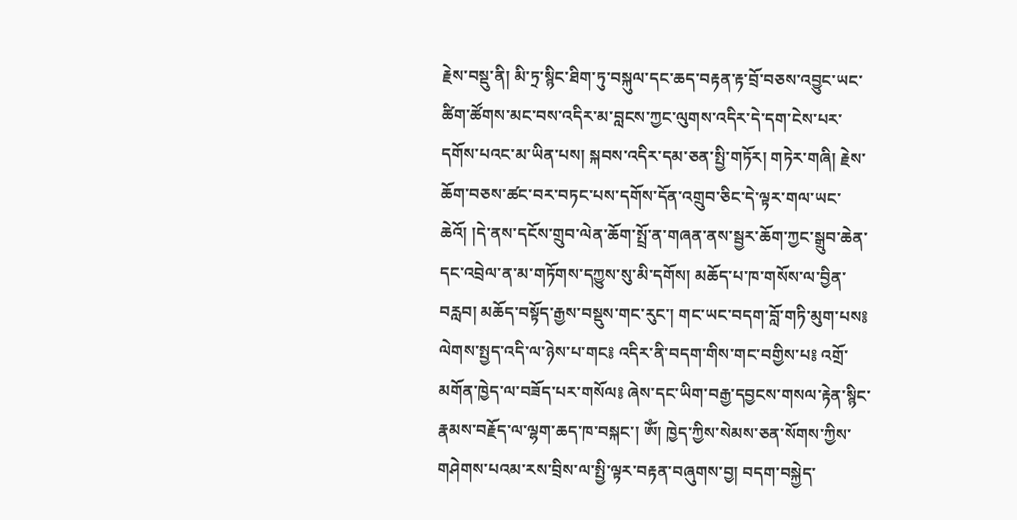རྗེས་བསྡུ་ནི། མི་ཏྲ་སྙིང་ཐིག་ཏུ་བསྐུལ་དང་ཆད་བརྟན་རྟ་བྲོ་བཅས་འབྱུང་ཡང་ཚིག་ཚོགས་མང་བས་འདིར་མ་བླངས་ཀྱང་ལུགས་འདིར་དེ་དག་ངེས་པར་དགོས་པའང་མ་ཡིན་པས། སྐབས་འདིར་དམ་ཅན་སྤྱི་གཏོར། གཏེར་གཞི། རྗེས་ཆོག་བཅས་ཚང་བར་བཏང་པས་དགོས་དོན་འགྲུབ་ཅིང་དེ་ལྟར་གལ་ཡང་ཆེའོ། །དེ་ནས་དངོས་གྲུབ་ལེན་ཆོག་སྤྲོ་ན་གཞན་ནས་སྦྱར་ཆོག་ཀྱང་སྒྲུབ་ཆེན་དང་འབྲེལ་ན་མ་གཏོགས་དཀྱུས་སུ་མི་དགོས། མཆོད་པ་ཁ་གསོས་ལ་བྱིན་བརླབ། མཆོད་བསྟོད་རྒྱས་བསྡུས་གང་རུང་། གང་ཡང་བདག་བློ་གཏི་མུག་པས༔ ལེགས་སྤྱད་འདི་ལ་ཉེས་པ་གང༔ འདིར་ནི་བདག་གིས་གང་བགྱིས་པ༔ འགྲོ་མགོན་ཁྱེད་ལ་བཟོད་པར་གསོལ༔ ཞེས་དང་ཡིག་བརྒྱ་དབྱངས་གསལ་རྟེན་སྙིང་རྣམས་བརྗོད་ལ་ལྷག་ཆད་ཁ་བསྐང་། ཨོཾ། ཁྱེད་ཀྱིས་སེམས་ཅན་སོགས་ཀྱིས་གཤེགས་པའམ་རས་བྲིས་ལ་སྤྱི་ལྟར་བརྟན་བཞུགས་བྱ། བདག་བསྐྱེད་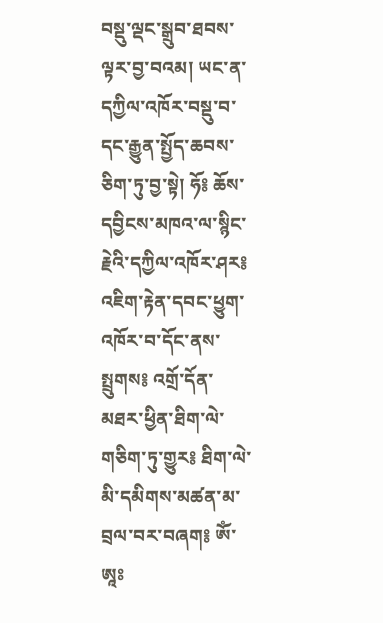བསྡུ་ལྡང་སྒྲུབ་ཐབས་ལྟར་བྱ་བའམ། ཡང་ན་དཀྱིལ་འཁོར་བསྡུ་བ་དང་རྒྱུན་སྤྱོད་ཆབས་ཅིག་ཏུ་བྱ་སྟེ། ཧོ༔ ཆོས་དབྱིངས་མཁའ་ལ་སྙིང་རྗེའི་དཀྱིལ་འཁོར་ཤར༔ འཇིག་རྟེན་དབང་ཕྱུག་འཁོར་བ་དོང་ནས་སྤྲུགས༔ འགྲོ་དོན་མཐར་ཕྱིན་ཐིག་ལེ་གཅིག་ཏུ་གྱུར༔ ཐིག་ལེ་མི་དམིགས་མཚན་མ་བྲལ་བར་བཞག༔ ཨོཾ་ཨཱཿ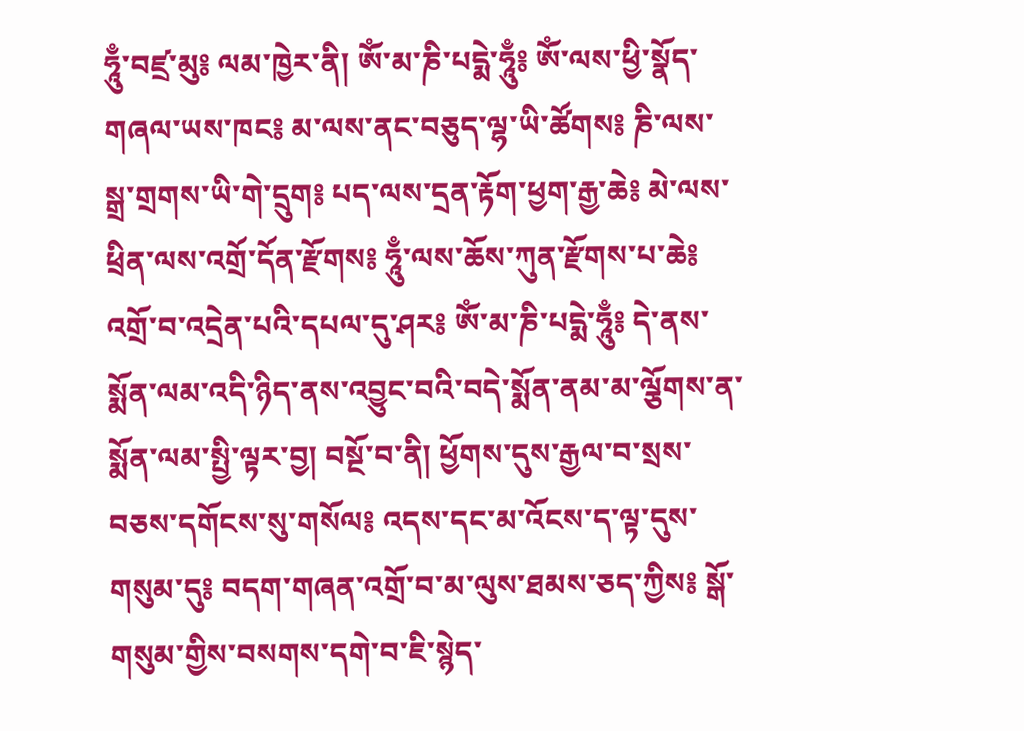ཧཱུྃ་བཛྲ་མུ༔ ལམ་ཁྱེར་ནི། ཨོཾ་མ་ཎི་པདྨེ་ཧཱུྃ༔ ཨོཾ་ལས་ཕྱི་སྣོད་གཞལ་ཡས་ཁང༔ མ་ལས་ནང་བཅུད་ལྷ་ཡི་ཚོགས༔ ཎི་ལས་སྒྲ་གྲགས་ཡི་གེ་དྲུག༔ པད་ལས་དྲན་རྟོག་ཕྱག་རྒྱ་ཆེ༔ མེ་ལས་ཕྲིན་ལས་འགྲོ་དོན་རྫོགས༔ ཧཱུྃ་ལས་ཆོས་ཀུན་རྫོགས་པ་ཆེ༔ འགྲོ་བ་འདྲེན་པའི་དཔལ་དུ་ཤར༔ ཨོཾ་མ་ཎི་པདྨེ་ཧཱུྃ༔ དེ་ནས་སྨོན་ལམ་འདི་ཉིད་ནས་འབྱུང་བའི་བདེ་སྨོན་ནམ་མ་ལྕོགས་ན་སྨོན་ལམ་སྤྱི་ལྟར་བྱ། བསྔོ་བ་ནི། ཕྱོགས་དུས་རྒྱལ་བ་སྲས་བཅས་དགོངས་སུ་གསོལ༔ འདས་དང་མ་འོངས་ད་ལྟ་དུས་གསུམ་དུ༔ བདག་གཞན་འགྲོ་བ་མ་ལུས་ཐམས་ཅད་ཀྱིས༔ སྒོ་གསུམ་གྱིས་བསགས་དགེ་བ་ཇི་སྙེད་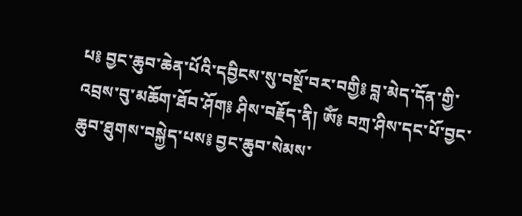པ༔ བྱང་ཆུབ་ཆེན་པོའི་དབྱིངས་སུ་བསྔོ་བར་བགྱི༔ བླ་མེད་དོན་གྱི་འབྲས་བུ་མཆོག་ཐོབ་ཤོག༔ ཤིས་བརྗོད་ནི། ཨོཾ༔ བཀྲ་ཤིས་དང་པོ་བྱང་ཆུབ་ཐུགས་བསྐྱེད་པས༔ བྱང་ཆུབ་སེམས་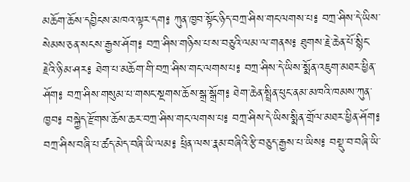མཆོག་ཆོས་དབྱིངས་མཁའ་ལྟར་དག༔ ཀུན་ཁྱབ་སྟོང་ཉིད་བཀྲ་ཤིས་གང་ལགས་པ༔ བཀྲ་ཤིས་དེ་ཡིས་སེམས་ཅན་སངས་རྒྱས་ཤོག༔ བཀྲ་ཤིས་གཉིས་པ་ས་བཅུའི་ལམ་ལ་གནས༔ ཐུགས་རྗེ་ཆེན་པོ་སྙིང་རྗེའི་ཉི་མ་ཤར༔ ཐེག་པ་མཆོག་གི་བཀྲ་ཤིས་གང་ལགས་པ༔ བཀྲ་ཤིས་དེ་ཡིས་སྨོན་འཇུག་མཐར་ཕྱིན་ཤོག༔ བཀྲ་ཤིས་གསུམ་པ་གསང་སྔགས་ཆོས་སྒྲ་སྒྲོག༔ ཐེག་ཆེན་སྤྲིན་ཕུང་ནམ་མཁའི་ཁམས་ཀུན་ཁྱབ༔ བསྐྱེད་རྫོགས་ཆོས་ཆར་བཀྲ་ཤིས་གང་ལགས་པ༔ བཀྲ་ཤིས་དེ་ཡིས་སྨིན་གྲོལ་མཐར་ཕྱིན་ཤོག༔ བཀྲ་ཤིས་བཞི་པ་ཚད་མེད་བཞི་ཡི་ལམ༔ ཕྲིན་ལས་རྣམ་བཞིའི་རྩི་བཅུད་རྒྱས་པ་ཡིས༔ བསྡུ་བ་བཞི་ཡི་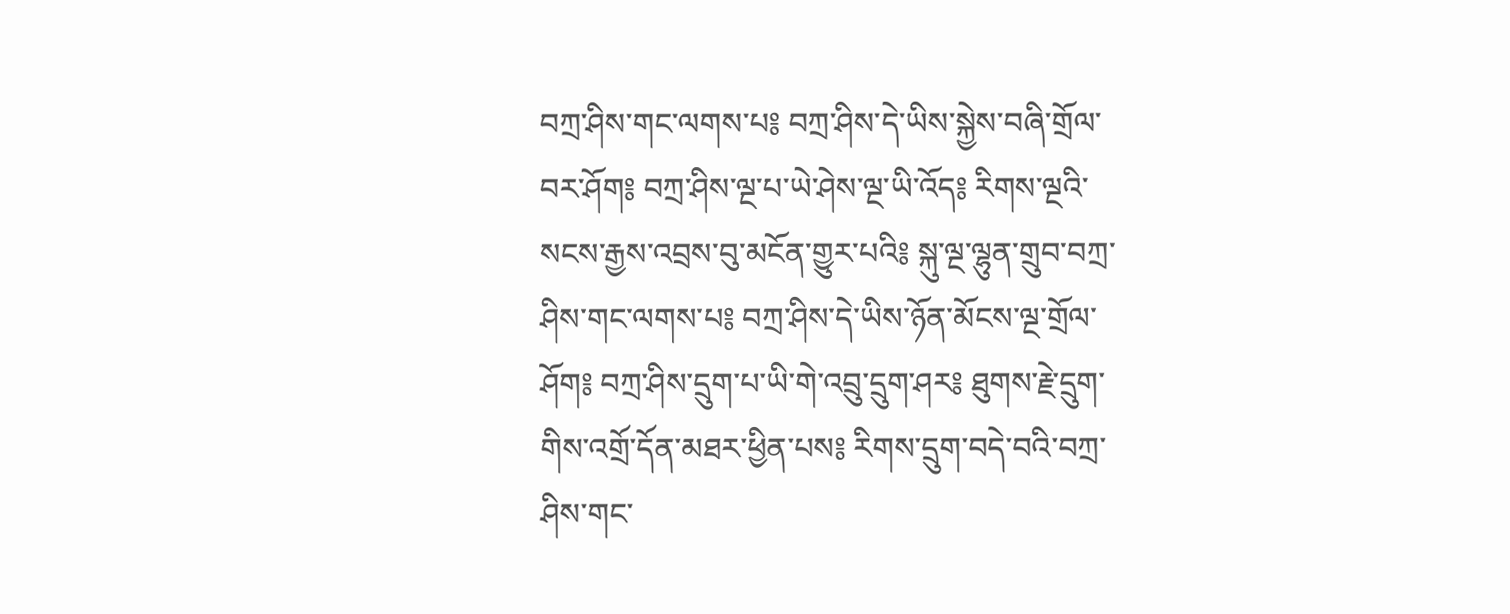བཀྲ་ཤིས་གང་ལགས་པ༔ བཀྲ་ཤིས་དེ་ཡིས་སྐྱེས་བཞི་གྲོལ་བར་ཤོག༔ བཀྲ་ཤིས་ལྔ་པ་ཡེ་ཤེས་ལྔ་ཡི་འོད༔ རིགས་ལྔའི་སངས་རྒྱས་འབྲས་བུ་མངོན་གྱུར་པའི༔ སྐུ་ལྔ་ལྷུན་གྲུབ་བཀྲ་ཤིས་གང་ལགས་པ༔ བཀྲ་ཤིས་དེ་ཡིས་ཉོན་མོངས་ལྔ་གྲོལ་ཤོག༔ བཀྲ་ཤིས་དྲུག་པ་ཡི་གེ་འབྲུ་དྲུག་ཤར༔ ཐུགས་རྗེ་དྲུག་གིས་འགྲོ་དོན་མཐར་ཕྱིན་པས༔ རིགས་དྲུག་བདེ་བའི་བཀྲ་ཤིས་གང་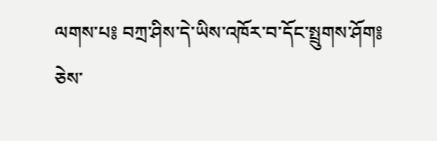ལགས་པ༔ བཀྲ་ཤིས་དེ་ཡིས་འཁོར་བ་དོང་སྤྲུགས་ཤོག༔ ཅེས་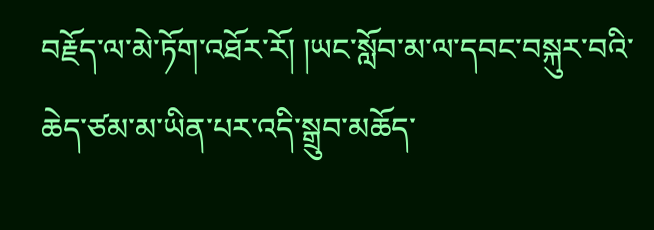བརྗོད་ལ་མེ་ཏོག་འཐོར་རོ། །ཡང་སློབ་མ་ལ་དབང་བསྐུར་བའི་ཆེད་ཙམ་མ་ཡིན་པར་འདི་སྒྲུབ་མཆོད་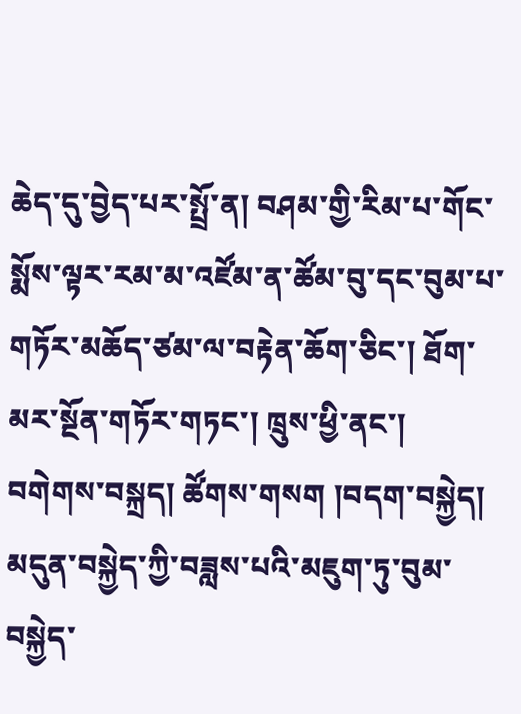ཆེད་དུ་བྱེད་པར་སྤྲོ་ན། བཤམ་གྱི་རིམ་པ་གོང་སྨོས་ལྟར་རམ་མ་འཛོམ་ན་ཚོམ་བུ་དང་བུམ་པ་གཏོར་མཆོད་ཙམ་ལ་བརྟེན་ཆོག་ཅིང་། ཐོག་མར་སྔོན་གཏོར་གཏང་། ཁྲུས་ཕྱི་ནང་། བགེགས་བསྐྲད། ཚོགས་གསག །བདག་བསྐྱེད། མདུན་བསྐྱེད་ཀྱི་བཟླས་པའི་མཇུག་ཏུ་བུམ་བསྐྱེད་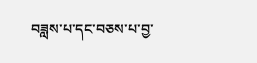བཟླས་པ་དང་བཅས་པ་བྱ་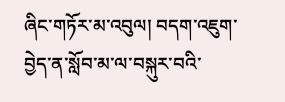ཞིང་གཏོར་མ་འབུལ། བདག་འཇུག་བྱེད་ན་སློབ་མ་ལ་བསྐུར་བའི་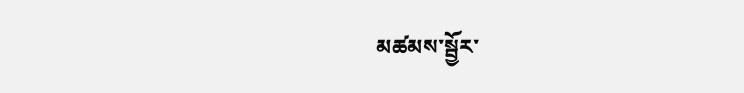མཚམས་སྦྱོར་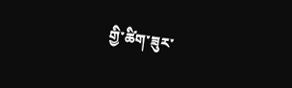གྱི་ཚིག་ཟུར་